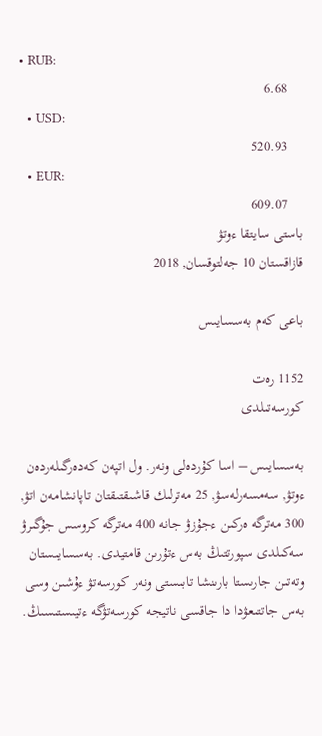• RUB:
    6.68
  • USD:
    520.93
  • EUR:
    609.07
باستى سايتقا ءوتۋ
قازاقستان 10 جەلتوقسان, 2018

باعى كەم بەسسايىس

1152 رەت
كورسەتىلدى

بەسسايىس – اسا كۇردەلى ونەر. ول اتپەن كەدەرگىلەردەن ءوتۋ, سەمسەرلەسۋ, 25 مەترلىك قاشىقتىقتان تاپانشامەن اتۋ, 300 مەترگە ەركىن ءجۇزۋ جانە 400 مەترگە كروسس جۇگىرۋ سەكىلدى سپورتتىڭ بەس ءتۇرىن قامتيدى. بەسسايىستان وتەتىن جارىستا بارىنشا تابىستى ونەر كورسەتۋ ءۇشىن وسى بەس جاتتىعۋدا دا جاقسى ناتيجە كورسەتۋگە ءتيىستىسىڭ.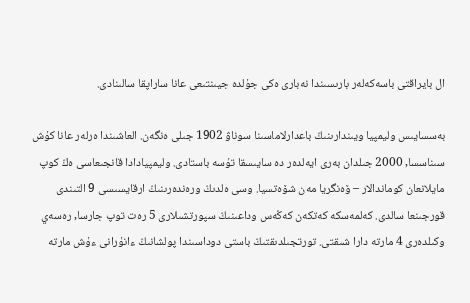ال بايراقتى باسەكەلەر بارىسىندا نەبارى ەكى جۇلدە جيىنتىعى عانا ساراپقا سالىنادى.

بەسسايىس وليمپيا ويىندارىنىڭ باعدارلاماسىنا سوناۋ 1902 جىلى ەنگەن. العاشىندا ەرلەر عانا كۇش سىناسسا, 2000 جىلدان بەرى ايەلدەر دە سايىسقا تۇسە باستادى. وليمپيادادا قانجىعاسى ەڭ كوپ مايلانعان كوماندالار – ۆەنگريا مەن شۆەتسيا. وسى ەلدىڭ ورەندەرىنىڭ ارقايسىسى 9 التىندى قورجىنعا سالدى. كەلمەسكە كەتكەن كەڭەس وداعىنىڭ سپورتشىلارى 5 رەت توپ جارسا, رەسەي وكىلدەرى 4 مارتە دارا شىقتى. تورتجىلدىقتىڭ باستى دوداسىندا پولشانىڭ ءانۇرانى ءۇش مارتە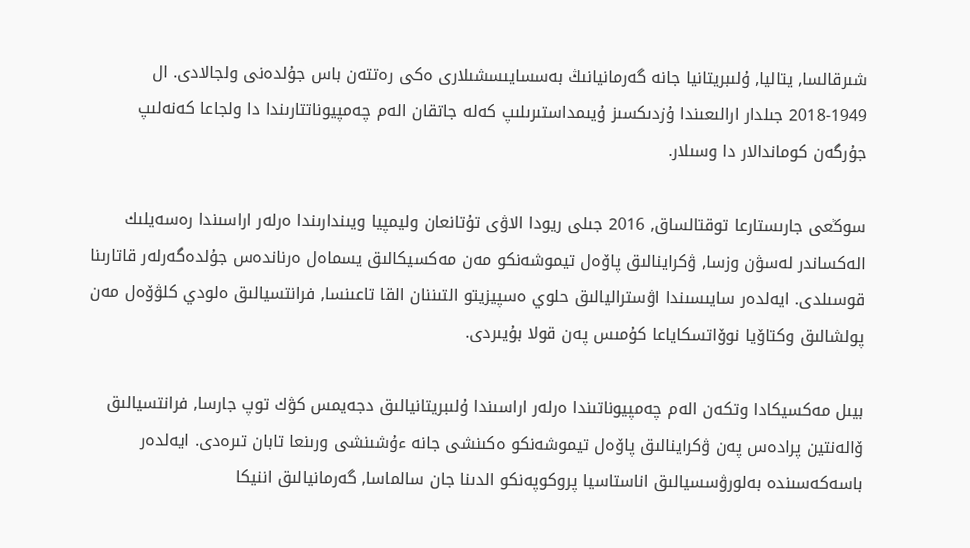شىرقالسا, يتاليا, ۇلىبريتانيا جانە گەرمانيانىڭ بەسسايىسشىلارى ەكى رەتتەن باس جۇلدەنى ولجالادى. ال 1949-2018 جىلدار ارالىعىندا ۇزدىكسىز ۇيىمداستىرىلىپ كەلە جاتقان الەم چەمپيوناتتارىندا دا ولجاعا كەنەلىپ جۇرگەن كوماندالار دا وسىلار.

سوڭعى جارىستارعا توقتالساق, 2016 جىلى ريودا الاۋى تۇتانعان وليمپيا ويىندارىندا ەرلەر اراسىندا رەسەيلىك الەكساندر لەسۋن وزسا, ۋكراينالىق پاۆەل تيموشەنكو مەن مەكسيكالىق يسماەل ەرناندەس جۇلدەگەرلەر قاتارىنا قوسىلدى. ايەلدەر سايىسىندا اۋستراليالىق حلوي ەسپيزيتو التىننان القا تاعىنسا, فرانتسيالىق ەلودي كلۋۆەل مەن پولشالىق وكتاۆيا نوۆاتسكاياعا كۇمىس پەن قولا بۇيىردى.

بيىل مەكسيكادا وتكەن الەم چەمپيوناتىندا ەرلەر اراسىندا ۇلىبريتانيالىق دجەيمس كۋك توپ جارسا, فرانتسيالىق ۆالەنتين پرادەس پەن ۋكراينالىق پاۆەل تيموشەنكو ەكىنشى جانە ءۇشىنشى ورىنعا تابان تىرەدى. ايەلدەر باسەكەسىندە بەلورۋسسيالىق اناستاسيا پروكوپەنكو الدىنا جان سالماسا, گەرمانيالىق اننيكا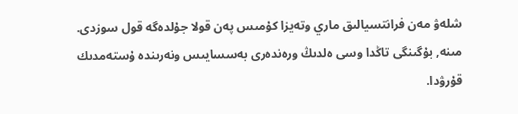شلەۋ مەن فرانتسيالىق ماري وتەيزا كۇمىس پەن قولا جۇلدەگە قول سوزدى. مىنە, بۇگىنگى تاڭدا وسى ەلدىڭ ورەندەرى بەسسايىس ونەرىندە ۇستەمدىك قۇرۋدا.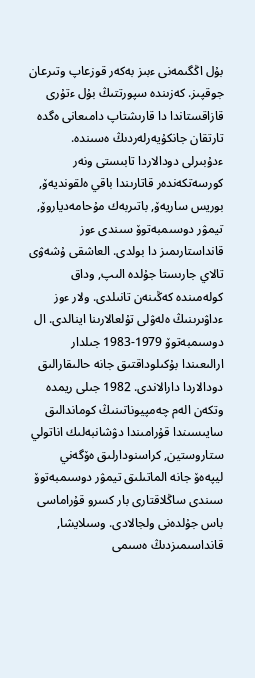بۇل اڭگىمەنى ءبىز بەكەر قوزعاپ وتىرعان جوقپىز. كەزىندە سپورتتىڭ بۇل ءتۇرى قازاقستاندا دا قارىشتاپ دامىعانى ەگدە تارتقان جانكۇيەرلەردىڭ ەسىندە. ءدۇبىرلى دودالاردا تابىستى ونەر كورسەتكەندەر قاتارىندا باقي ەلقونديەۆ, بوريس ساريەۆ, باتىربەك مۇحامەدياروۆ, تيمۋر دوسىمبەتوۆ سىندى ءوز قانداستارىمىز دا بولدى. العاشقى ۇشەۋى تالاي جارىستا جۇلدە الىپ, وداق كولەمىندە كەڭىنەن تانىلدى. ولار ءوز ءداۋىرىنىڭ ەلەۋلى تۇلعالارىنا اينالدى. ال دوسىمبەتوۆ 1979-1983 جىلدار ارالىعىندا بۇكىلوداقتىق جانە حالىقارالىق دودالاردا دارالاندى. 1982 جىلى ريمدە وتكەن الەم چەمپيوناتىنىڭ كوماندالىق سايىسىندا قۇرامىندا دۋشانبەلىك اناتولي ستاروستين, كراسنودارلىق ەۆگەني ليپەەۆ جانە الماتىلىق تيمۋر دوسىمبەتوۆ سىندى ساڭلاقتارى بار كسرو قۇراماسى باس جۇلدەنى ولجالادى. وسىلايشا, قانداسىمىزدىڭ ەسىمى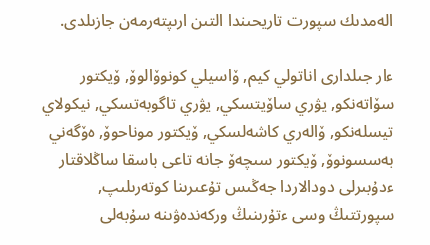الەمدىك سپورت تاريحىندا التىن ارىپتەرمەن جازىلدى.

ءار جىلدارى اناتولي كيم, ۆاسيلي كونوۆالوۆ, ۆيكتور سۆاتەنكو, يۋري ساۆيتسكي, يۋري تاگوبەتسكي, نيكولاي تيسلەنكو, ۆالەري كاشەلسكي, ۆيكتور موناحوۆ, ەۆگەني بەسسونوۆ, ۆيكتور سىچەۆ جانە تاعى باسقا ساڭلاقتار ءدۇبىرلى دودالاردا جەڭىس تۇعىرىنا كوتەرىلىپ, سپورتتىڭ وسى ءتۇرىنىڭ وركەندەۋىنە سۇبەلى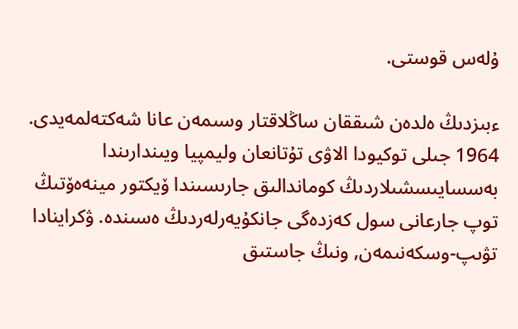ۇلەس قوستى.

ءبىزدىڭ ەلدەن شىققان ساڭلاقتار وسىمەن عانا شەكتەلمەيدى. 1964 جىلى توكيودا الاۋى تۇتانعان وليمپيا ويىندارىندا بەسسايىسشىلاردىڭ كوماندالىق جارىسىندا ۆيكتور مينەەۆتىڭ توپ جارعانى سول كەزدەگى جانكۇيەرلەردىڭ ەسىندە. ۋكراينادا تۋىپ-وسكەنىمەن, ونىڭ جاستىق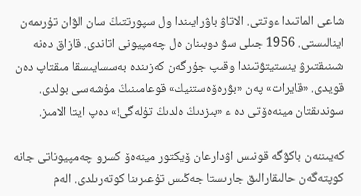شاعى الماتىدا ءوتتى. الاتاۋ باۋرايىندا ول سپورتتىڭ سان الۋان تۇرىمەن اينالىستى. 1956 جىلى سۋ دوبىنان ەل چەمپيونى اتاندى. قازاق دەنە شىنىقتىرۋ ينستيتۋتىندا وقىپ جۇرگەن كەزىندە بەسسايىسقا مىقتاپ دەن قويدى. «قايرات» پەن «بۋرەۆەستنيك» قوعامىنىڭ مۇشەسى بولدى. سوندىقتان مينەەۆتى دە ء «بىزدىڭ ەلدىڭ تۇلەگى!» دەپ ايتا الامىز.

كەيىننەن باكۋگە قونىس اۋدارعان ۆيكتور مينەەۆ كسرو چەمپيوناتى جانە كوپتەگەن حالىقارالىق جارىستا جەڭىس تۇعىرىنا كوتەرىلدى. الەم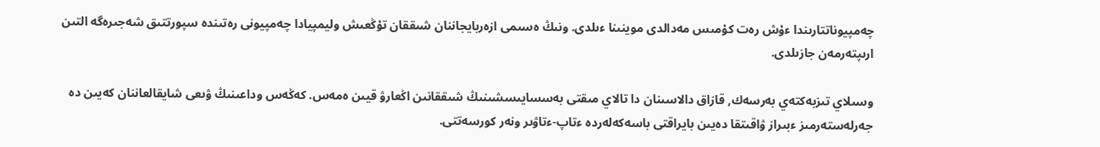چەمپيوناتتارىندا ءۇش رەت كۇمىس مەدالدى موينىنا ءىلدى. ونىڭ ەسىمى ازەربايجاننان شىققان تۇڭعىش وليمپيادا چەمپيونى رەتىندە سپورتتىق شەجىرەگە التىن ارىپتەرمەن جازىلدى.

وسىلاي تىزبەكتەي بەرسەك, قازاق دالاسىنان دا تالاي مىقتى بەسسايىسشىنىڭ شىققانىن اڭعارۋ قيىن ەمەس. كەڭەس وداعىنىڭ ۋىعى شايقالعاننان كەيىن دە جەرلەستەرمىز ءبىراز ۋاقىتقا دەيىن بايراقتى باسەكەلەردە ءتاپ-ءتاۋىر ونەر كورسەتتى.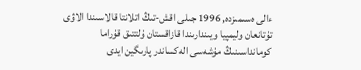ءالى ەسىمىزدە, 1996 جىلى اقش-تىڭ اتلانتا قالاسىندا الاۋى تۇتانعان وليمپيا ويىندارىندا قازاقستان ۇلتتىق قۇراما كومانداسىنىڭ مۇشەسى الەكساندر پارىگين ايدى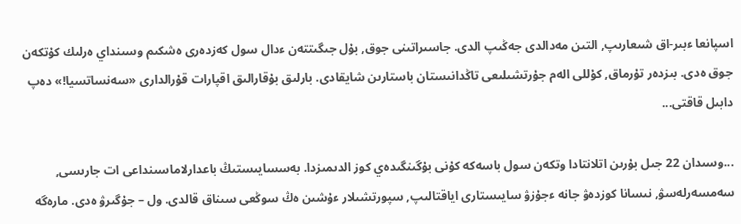اسپانعا ءبىر-اق شىعارىپ, التىن مەدالدى جەڭىپ الدى. جاسىراتىنى جوق, بۇل جىگىتتەن ءدال سول كەزدەرى ەشكىم وسىنداي ەرلىك كۇتكەن جوق ەدى. بىزدەر تۇرماق, كۇللى الەم جۇرتشىلىعى تاڭدانىستان باستارىن شايقادى. بارلىق بۇقارالىق اقپارات قۇرالدارى «سەنساتسيا!» دەپ دابىل قاقتى...

...وسىدان 22 جىل بۇرىن اتلانتادا وتكەن سول باسەكە كۇنى بۇگىنگىدەي كوز الدىمىزدا. بەسسايىستىڭ باعدارلاماسىنداعى ات جارىسى, سەمسەرلەسۋ, نىسانا كوزدەۋ جانە ءجۇزۋ سايىستارى اياقتالىپ, سپورتشىلار ءۇشىن ەڭ سوڭعى سىناق قالدى. ول – جۇگىرۋ ەدى. مارەگە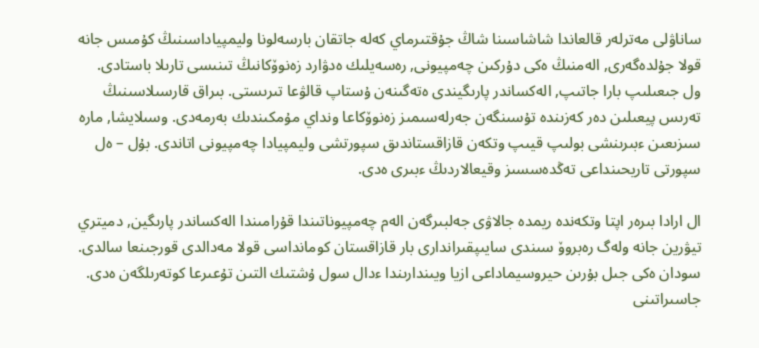ساناۋلى مەترلەر قالعاندا شاشاسىنا شاڭ جۇقتىرماي كەلە جاتقان بارسەلونا وليمپياداسىنىڭ كۇمىس جانە قولا جۇلدەگەرى, الەمنىڭ ەكى دۇركىن چەمپيونى, رەسەيلىك ەدۋارد زەنوۆكانىڭ تىنىسى تارىلا باستادى. ول جىعىلىپ بارا جاتىپ, الەكساندر پارىگيندى ەتەگىنەن ۇستاپ قالۋعا تىرىستى. بىراق قارسىلاسىنىڭ تەرىس پيعىلىن دەر كەزىندە تۇسىنگەن جەرلەسىمىز زەنوۆكاعا ونداي مۇمكىندىك بەرمەدى. وسىلايشا, مارە سىزىعىن ءبىرىنشى بولىپ قيىپ وتكەن قازاقستاندىق سپورتشى وليمپيادا چەمپيونى اتاندى. بۇل – ەل سپورتى تاريحىنداعى تەڭدەسسىز وقيعالاردىڭ ءبىرى ەدى.

ال ارادا بىرەر اپتا وتكەندە ريمدە جالاۋى جەلبىرگەن الەم چەمپيوناتىندا قۇرامىندا الەكساندر پارىگين, دميتري تيۋرين جانە ولەگ رەبروۆ سىندى سايىپقىراندارى بار قازاقستان كومانداسى قولا مەدالدى قورجىنعا سالدى. سودان ەكى جىل بۇرىن حيروسيماداعى ازيا ويىندارىندا ءدال سول ۇشتىك التىن تۇعىرعا كوتەرىلگەن ەدى. جاسىراتىنى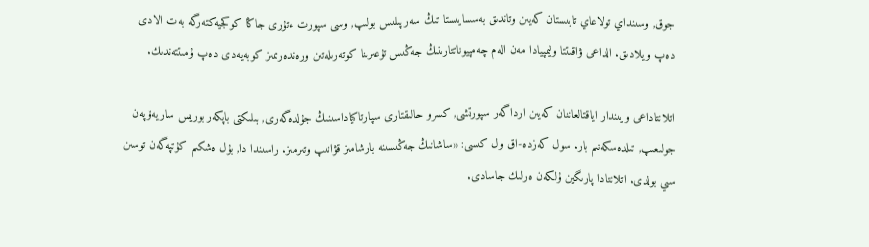جوق, وسىنداي تولاعاي تابىستان كەيىن وتاندىق بەسسايىستا تىڭ سەرپىلىس بولىپ, وسى سپورت ءتۇرى جاڭا كوكجيەكتەرگە بەت الادى دەپ ويلادىق. الداعى ۋاقىتتا وليمپيادا مەن الەم چەمپيوناتتارىنىڭ جەڭىس تۇعىرىنا كوتەرىلەتىن ورەندەرىمىز كوبەيەدى دەپ ۇمىتتەندىك.

اتلانتاداعى ويىندار اياقتالعاننان كەيىن ارداگەر سپورتشى, كسرو حالىقتارى سپارتاكياداسىنىڭ جۇلدەگەرى, بىلىكتى باپكەر بوريس ساريەۆپەن جولىعىپ, تىلدەسكەنىم بار. سول كەزدە-اق ول كىسى: «ساشانىڭ جەڭىسىنە بارشامىز قۋانىپ وتىرمىز. راسىندا دا, بۇل ەشكىم كۇتپەگەن توسىن سىي بولدى. اتلانتادا پارىگين ۇلكەن ەرلىك جاسادى.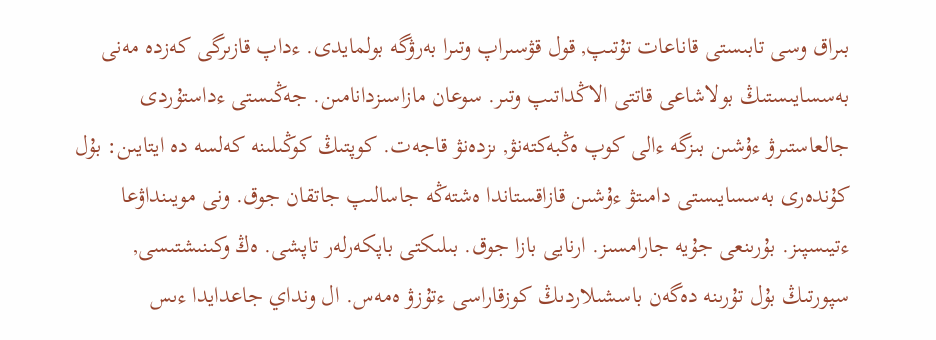بىراق وسى تابىستى قاناعات تۇتىپ, قول قۋسىراپ وتىرا بەرۋگە بولمايدى. ءداپ قازىرگى كەزدە مەنى بەسسايىستىڭ بولاشاعى قاتتى الاڭداتىپ وتىر. سوعان مازاسىزدانامىن. جەڭىستى ءداستۇردى جالعاستىرۋ ءۇشىن بىزگە ءالى كوپ ەڭبەكتەنۋ, ىزدەنۋ قاجەت. كوپتىڭ كوڭىلىنە كەلسە دە ايتايىن: بۇل كۇندەرى بەسسايىستى دامىتۋ ءۇشىن قازاقستاندا ەشتەڭە جاسالىپ جاتقان جوق. ونى مويىنداۋعا ءتيىسپىز. بۇرىنعى جۇيە جارامسىز. ارنايى بازا جوق. بىلىكتى باپكەرلەر تاپشى. ەڭ وكىنىشتىسى, سپورتىڭ بۇل تۇرىنە دەگەن باسشىلاردىڭ كوزقاراسى ءتۇزۋ ەمەس. ال ونداي جاعدايدا ءىس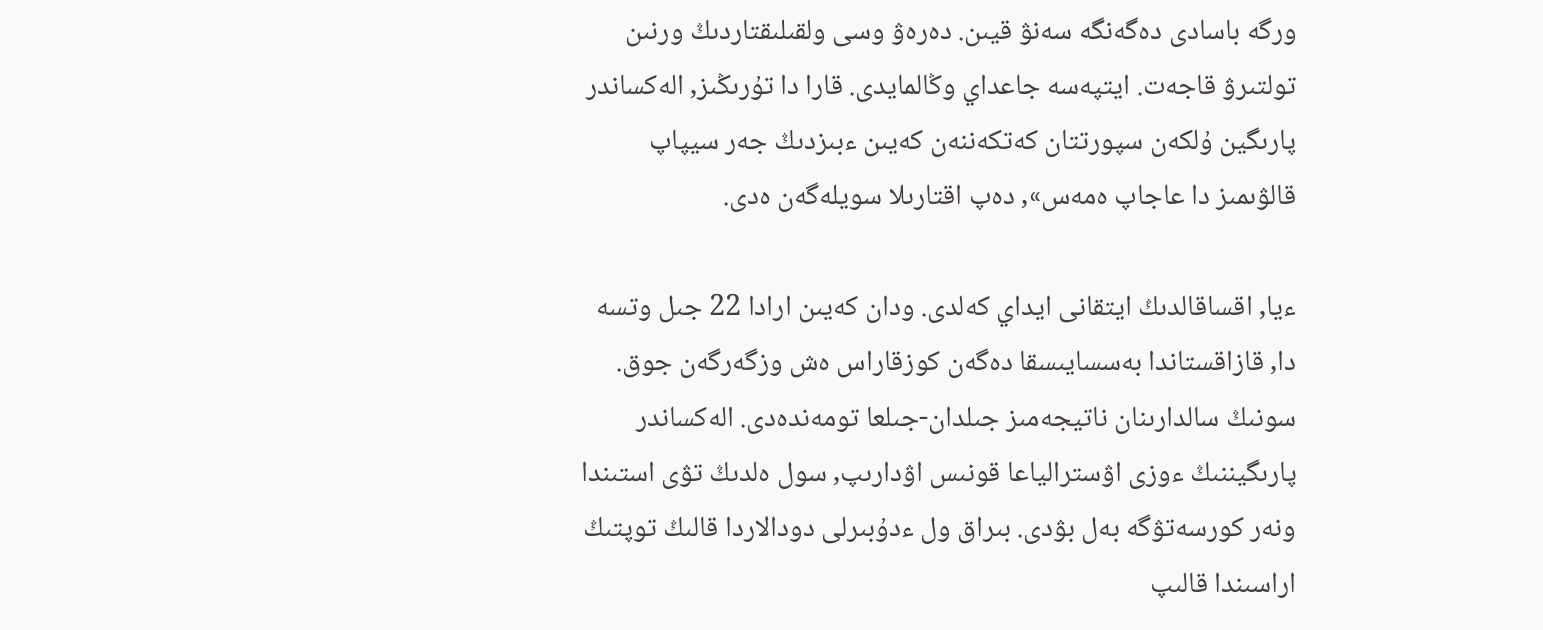ورگە باسادى دەگەنگە سەنۋ قيىن. دەرەۋ وسى ولقىلىقتاردىڭ ورنىن تولتىرۋ قاجەت. ايتپەسە جاعداي وڭالمايدى. قارا دا تۇرىڭىز, الەكساندر پارىگين ۇلكەن سپورتتان كەتكەننەن كەيىن ءبىزدىڭ جەر سيپاپ قالۋىمىز دا عاجاپ ەمەس», دەپ اقتارىلا سويلەگەن ەدى.

ءيا, اقساقالدىڭ ايتقانى ايداي كەلدى. ودان كەيىن ارادا 22 جىل وتسە دا, قازاقستاندا بەسسايىسقا دەگەن كوزقاراس ەش وزگەرگەن جوق. سونىڭ سالدارىنان ناتيجەمىز جىلدان-جىلعا تومەندەدى. الەكساندر پارىگيننىڭ ءوزى اۋسترالياعا قونىس اۋدارىپ, سول ەلدىڭ تۋى استىندا ونەر كورسەتۋگە بەل بۋدى. بىراق ول ءدۇبىرلى دودالاردا قالىڭ توپتىڭ اراسىندا قالىپ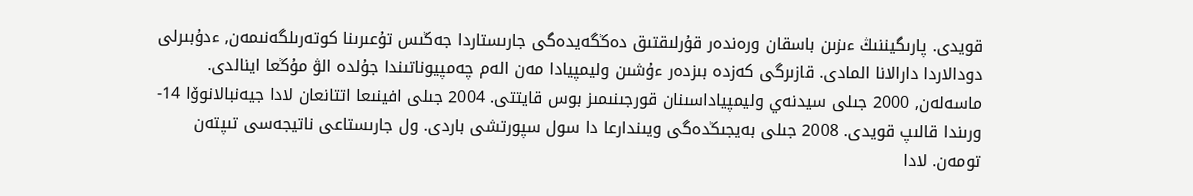قويدى. پارىگيننىڭ ءىزىن باسقان ورەندەر قۇرلىقتىق دەڭگەيدەگى جارىستاردا جەڭىس تۇعىرىنا كوتەرىلگەنىمەن, ءدۇبىرلى دودالاردا دارالانا المادى. قازىرگى كەزدە بىزدەر ءۇشىن وليمپيادا مەن الەم چەمپيوناتىندا جۇلدە الۋ مۇڭعا اينالدى. ماسەلەن, 2000 جىلى سيدنەي وليمپياداسىنان قورجىنىمىز بوس قايتتى. 2004 جىلى افينىعا اتتانعان لادا جيەنبالانوۆا 14-ورىندا قالىپ قويدى. 2008 جىلى بەيجىڭدەگى ويىندارعا دا سول سپورتشى باردى. ول جارىستاعى ناتيجەسى تىپتەن تومەن. لادا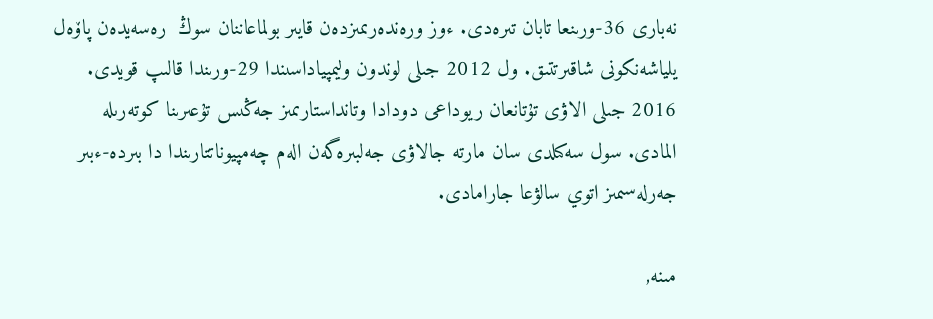نەبارى 36-ورىنعا تابان تىرەدى. ءوز ورەندەرىمىزدەن قايىر بولماعاننان سوڭ  رەسەيدەن پاۆەل يلياشەنكونى شاقىرتتىق. ول 2012 جىلى لوندون وليمپياداسىندا 29-ورىندا قالىپ قويدى. 2016 جىلى الاۋى تۇتانعان ريوداعى دودادا وتانداستارىمىز جەڭىس تۇعىرىنا كوتەرىلە المادى. سول سەكىلدى سان مارتە جالاۋى جەلبىرەگەن الەم چەمپيوناتتارىندا دا بىردە-ءبىر جەرلەسىمىز اتوي سالۋعا جارامادى.

مىنە,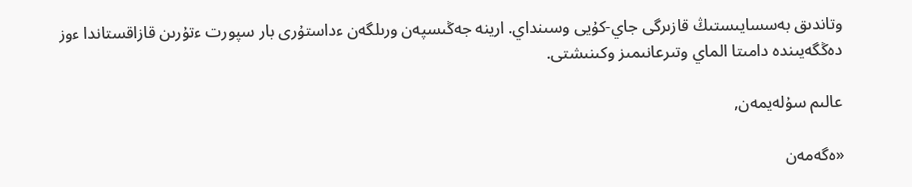وتاندىق بەسسايىستىڭ قازىرگى جاي-كۇيى وسىنداي. ارينە جەڭىسپەن ورىلگەن ءداستۇرى بار سپورت ءتۇرىن قازاقستاندا ءوز دەڭگەيىندە دامىتا الماي وتىرعانىمىز وكىنىشتى.

عالىم سۇلەيمەن,

«ەگەمەن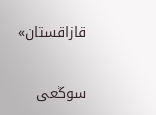قازاقستان»

سوڭعى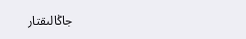جاڭالىقتار